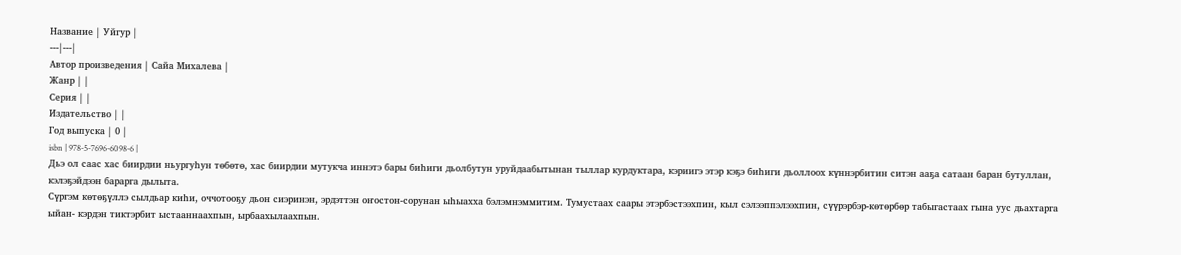Название | Уйгур |
---|---|
Автор произведения | Сайа Михалева |
Жанр | |
Серия | |
Издательство | |
Год выпуска | 0 |
isbn | 978-5-7696-6098-6 |
Дьэ ол саас хас биирдии ньургуһун төбөтө, хас биирдии мутукча иннэтэ бары биһиги дьолбутун уруйдаабытынан тыллар курдуктара, кэриигэ этэр кэҕэ биһиги дьоллоох күннэрбитин ситэн ааҕа сатаан баран бутуллан, кэлэҕэйдээн барарга дылыта.
Сүргэм көтөҕүллэ сылдьар киһи, оччотооҕу дьон сиэринэн, эрдэттэн оҥостон-сорунан ыһыахха бэлэмнэммитим. Тумустаах саары этэрбэстээхпин, кыл сэлээппэлээхпин, сүүрэрбэр-көтөрбөр табыгастаах гына уус дьахтарга ыйан- кэрдэн тиктэрбит ыстааннаахпын, ырбаахылаахпын.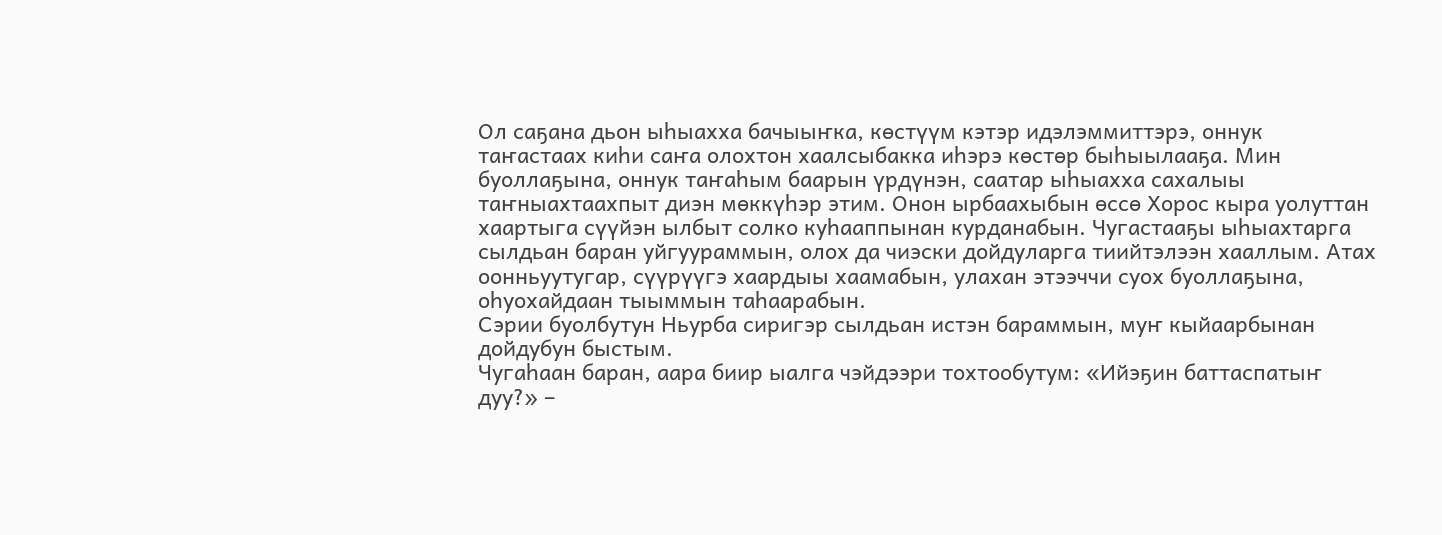Ол саҕана дьон ыһыахха бачыыҥка, көстүүм кэтэр идэлэммиттэрэ, оннук таҥастаах киһи саҥа олохтон хаалсыбакка иһэрэ көстөр быһыылааҕа. Мин буоллаҕына, оннук таҥаһым баарын үрдүнэн, саатар ыһыахха сахалыы таҥныахтаахпыт диэн мөккүһэр этим. Онон ырбаахыбын өссө Хорос кыра уолуттан хаартыга сүүйэн ылбыт солко куһааппынан курданабын. Чугастааҕы ыһыахтарга сылдьан баран уйгуураммын, олох да чиэски дойдуларга тиийтэлээн хааллым. Атах оонньуутугар, сүүрүүгэ хаардыы хаамабын, улахан этээччи суох буоллаҕына, оһуохайдаан тыыммын таһаарабын.
Сэрии буолбутун Ньурба сиригэр сылдьан истэн бараммын, муҥ кыйаарбынан дойдубун быстым.
Чугаһаан баран, аара биир ыалга чэйдээри тохтообутум: «Ийэҕин баттаспатыҥ дуу?» –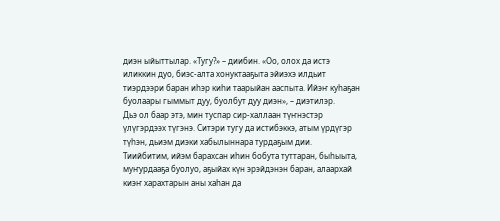диэн ыйыттылар. «Тугу?» – диибин. «Оо, олох да истэ иликкин дуо, биэс-алта хонуктааҕыта эйиэхэ илдьит тиэрдээри баран иһэр киһи таарыйан ааспыта. Ийэҥ куһаҕан буолаары гыммыт дуу, буолбут дуу диэн», – диэтилэр.
Дьэ ол баар этэ, мин туспар сир-халлаан түҥнэстэр үлүгэрдээх түгэнэ. Ситэри тугу да истибэккэ, атым үрдүгэр түһэн, дьиэм диэки хабылыннара турдаҕым дии.
Тиийбитим, ийэм барахсан иһин бобута туттаран, быһыыта, муҥурдааҕа буолуо, аҕыйах күн эрэйдэнэн баран, алаархай киэҥ харахтарын аны хаһан да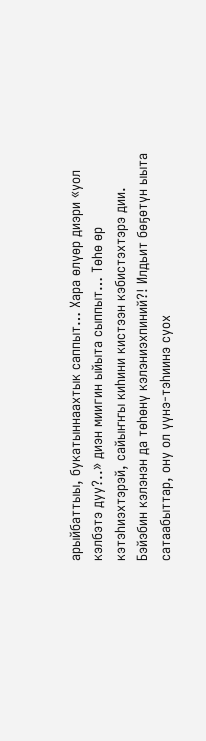арыйбаттыы, букатыннаахтык саппыт… Хара өлүөр диэри «уол кэлбэтэ дуу?..» диэн миигин ыйыта сыппыт… Төһө өр кэтэһиэхтэрэй, сайыҥҥы киһини кистээн кэбистэхтэрэ дии. Бэйэбин кэлэнэн да төһөнү кэлэниэхпиний?! Илдьит бөҕөтүн ыыта сатаабыттар, ону ол үүнэ-тэһиинэ суох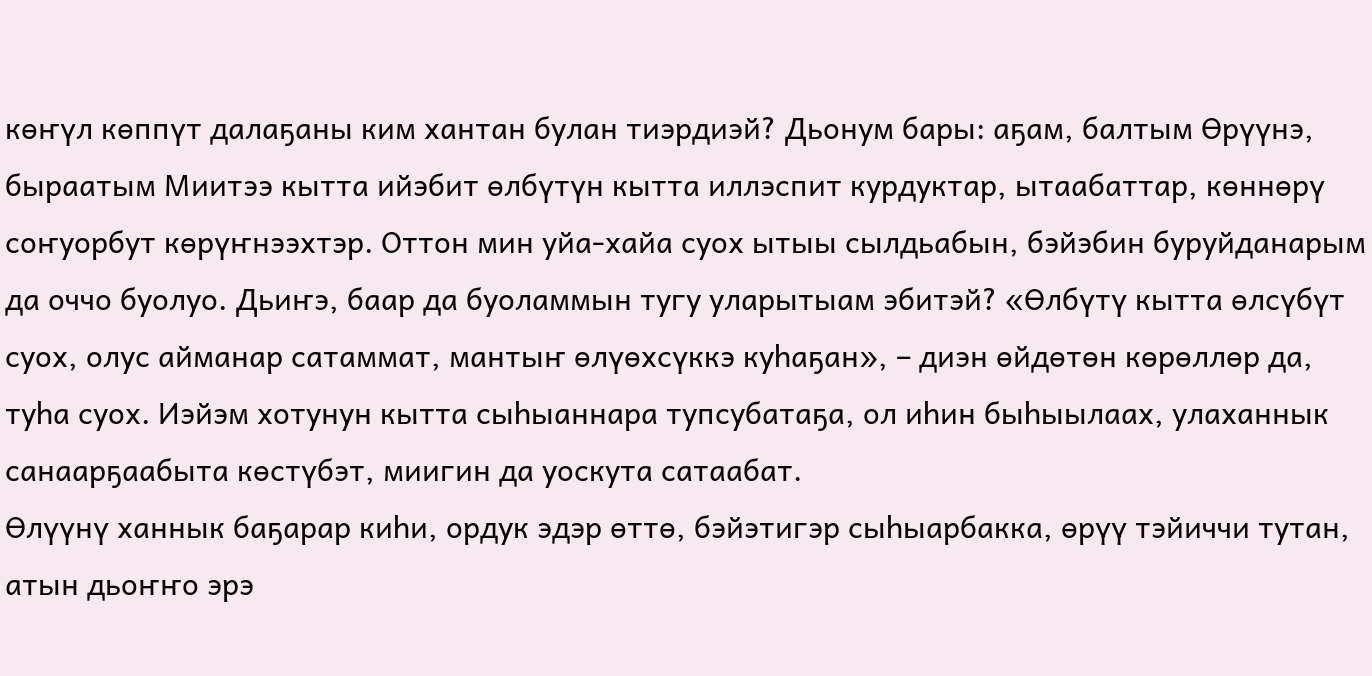көҥүл көппүт далаҕаны ким хантан булан тиэрдиэй? Дьонум бары: аҕам, балтым Өрүүнэ, быраатым Миитээ кытта ийэбит өлбүтүн кытта иллэспит курдуктар, ытаабаттар, көннөрү соҥуорбут көрүҥнээхтэр. Оттон мин уйа-хайа суох ытыы сылдьабын, бэйэбин буруйданарым да оччо буолуо. Дьиҥэ, баар да буоламмын тугу уларытыам эбитэй? «Өлбүтү кытта өлсүбүт суох, олус айманар сатаммат, мантыҥ өлүөхсүккэ куһаҕан», – диэн өйдөтөн көрөллөр да, туһа суох. Иэйэм хотунун кытта сыһыаннара тупсубатаҕа, ол иһин быһыылаах, улаханнык санаарҕаабыта көстүбэт, миигин да уоскута сатаабат.
Өлүүнү ханнык баҕарар киһи, ордук эдэр өттө, бэйэтигэр сыһыарбакка, өрүү тэйиччи тутан, атын дьоҥҥо эрэ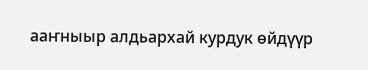ааҥныыр алдьархай курдук өйдүүр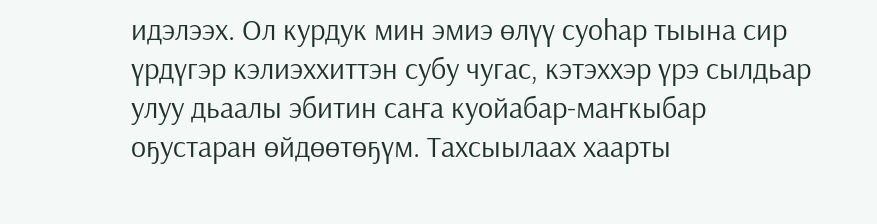идэлээх. Ол курдук мин эмиэ өлүү суоһар тыына сир үрдүгэр кэлиэххиттэн субу чугас, кэтэххэр үрэ сылдьар улуу дьаалы эбитин саҥа куойабар-маҥкыбар оҕустаран өйдөөтөҕүм. Тахсыылаах хаарты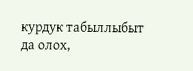курдук табыллыбыт да олох,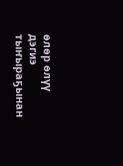өлөр өлүү дэгиэ тыҥыраҕынан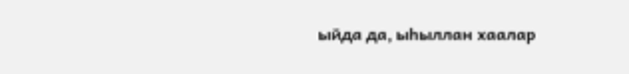ыйда да, ыһыллан хаалар